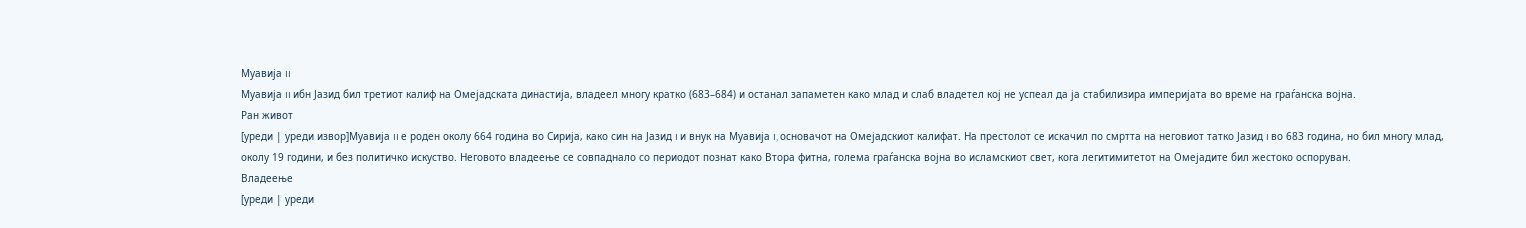Муавија II
Муавија II ибн Јазид бил третиот калиф на Омејадската династија, владеел многу кратко (683–684) и останал запаметен како млад и слаб владетел кој не успеал да ја стабилизира империјата во време на граѓанска војна.
Ран живот
[уреди | уреди извор]Муавија II е роден околу 664 година во Сирија, како син на Јазид I и внук на Муавија I, основачот на Омејадскиот калифат. На престолот се искачил по смртта на неговиот татко Јазид I во 683 година, но бил многу млад, околу 19 години, и без политичко искуство. Неговото владеење се совпаднало со периодот познат како Втора фитна, голема граѓанска војна во исламскиот свет, кога легитимитетот на Омејадите бил жестоко оспоруван.
Владеење
[уреди | уреди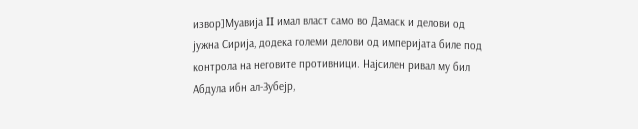извор]Муавија II имал власт само во Дамаск и делови од јужна Сирија, додека големи делови од империјата биле под контрола на неговите противници. Најсилен ривал му бил Абдула ибн ал-Зубејр,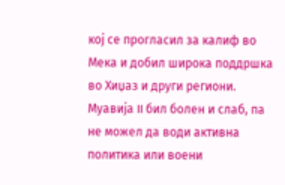кој се прогласил за калиф во Мека и добил широка поддршка во Хиџаз и други региони. Муавија II бил болен и слаб, па не можел да води активна политика или воени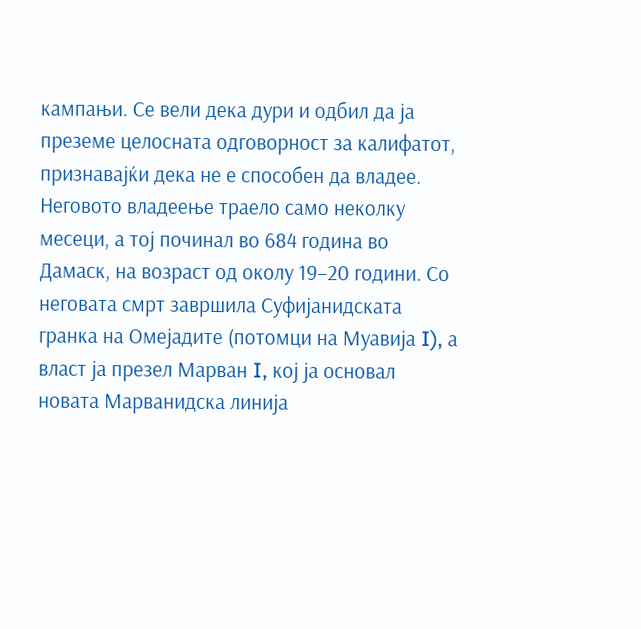кампањи. Се вели дека дури и одбил да ја преземе целосната одговорност за калифатот, признавајќи дека не е способен да владее.
Неговото владеење траело само неколку месеци, а тој починал во 684 година во Дамаск, на возраст од околу 19–20 години. Со неговата смрт завршила Суфијанидската гранка на Омејадите (потомци на Муавија I), а власт ја презел Марван I, кој ја основал новата Марванидска линија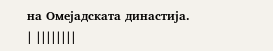на Омејадската династија.
| ||||||||